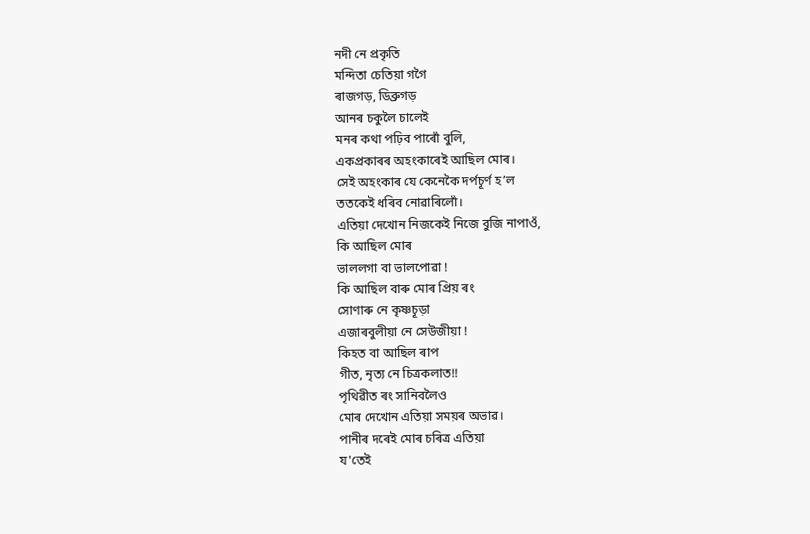নদী নে প্ৰকৃতি
মন্দিতা চেতিয়া গগৈ
ৰাজগড়, ডিব্ৰুগড়
আনৰ চকুলৈ চালেই
মনৰ কথা পঢ়িব পাৰোঁ বুলি,
একপ্ৰকাৰৰ অহংকাৰেই আছিল মোৰ।
সেই অহংকাৰ যে কেনেকৈ দৰ্পচূৰ্ণ হ’ল
ততকেই ধৰিব নোৱাৰিলোঁ।
এতিয়া দেখোন নিজকেই নিজে বুজি নাপাওঁ,
কি আছিল মোৰ
ভাললগা বা ভালপোৱা !
কি আছিল বাৰু মোৰ প্ৰিয় ৰং
সোণাৰু নে কৃষ্ণচূড়া
এজাৰবুলীয়া নে সেউজীয়া !
কিহত বা আছিল ৰাপ
গীত, নৃত্য নে চিত্ৰকলাত!!
পৃথিৱীত ৰং সানিবলৈও
মোৰ দেখোন এতিয়া সময়ৰ অভাৱ।
পানীৰ দৰেই মোৰ চৰিত্ৰ এতিয়া
য'তেই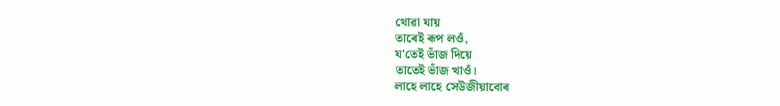থোৱা যায়
তাৰেই ৰূপ লওঁ,
য'তেই ভাঁজ দিয়ে
তাতেই ভাঁজ খাওঁ।
লাহে লাহে সেউজীয়াবোৰ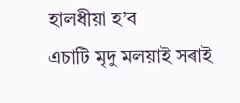হালধীয়া হ’ব
এচাটি মৃদু মলয়াই সৰাই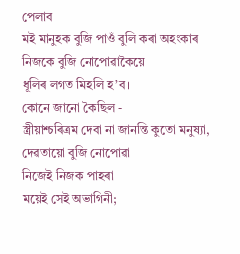পেলাব
মই মানুহক বুজি পাওঁ বুলি কৰা অহংকাৰ
নিজকে বুজি নোপোৱাকৈয়ে
ধূলিৰ লগত মিহলি হ’ব।
কোনে জানো কৈছিল -
স্ত্ৰীয়াশ্চৰিত্ৰম দেবা না জানন্তি কুতো মনুষ্যা,
দেৱতায়ো বুজি নোপোৱা
নিজেই নিজক পাহৰা
ময়েই সেই অভাগিনী;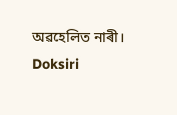অৱহেলিত নাৰী।
Doksiri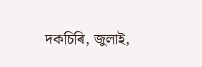দকচিৰি, জুলাই,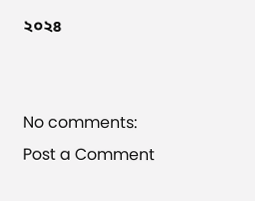২০২৪


No comments:
Post a Comment